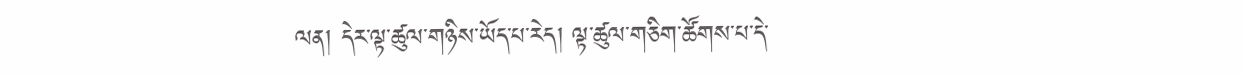ལན། དེར་ལྟ་ཚུལ་གཉིས་ཡོད་པ་རེད། ལྟ་ཚུལ་གཅིག་ཚོགས་པ་དེ་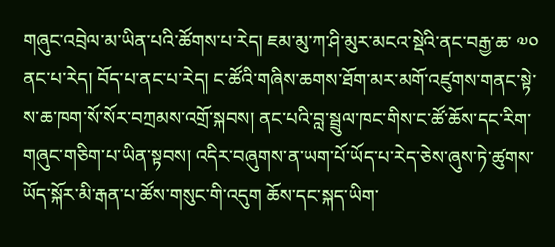གཞུང་འབྲེལ་མ་ཡིན་པའི་ཚོགས་པ་རེད། ཇམ་མུ་ཀ་ཤི་མུར་མངའ་སྡེའི་ནང་བརྒྱ་ཆ་ ༧༠ ནང་པ་རེད། བོད་པ་ནང་པ་རེད། ང་ཚོའི་གཞིས་ཆགས་ཐོག་མར་མགོ་འཛུགས་གནང་སྟེ་ས་ཆ་ཁག་སོ་སོར་བཀྲམས་འགྲོ་སྐབས། ནང་པའི་བླ་སྦྲུལ་ཁང་གིས་ང་ཚོ་ཆོས་དང་རིག་གཞུང་གཅིག་པ་ཡིན་སྟབས། འདིར་བཞུགས་ན་ཡག་པོ་ཡོད་པ་རེད་ཅེས་ཞུས་ཏེ་ཚུགས་ཡོད་སྐོར་མི་རྒན་པ་ཚོས་གསུང་གི་འདུག ཆོས་དང་སྐད་ཡིག་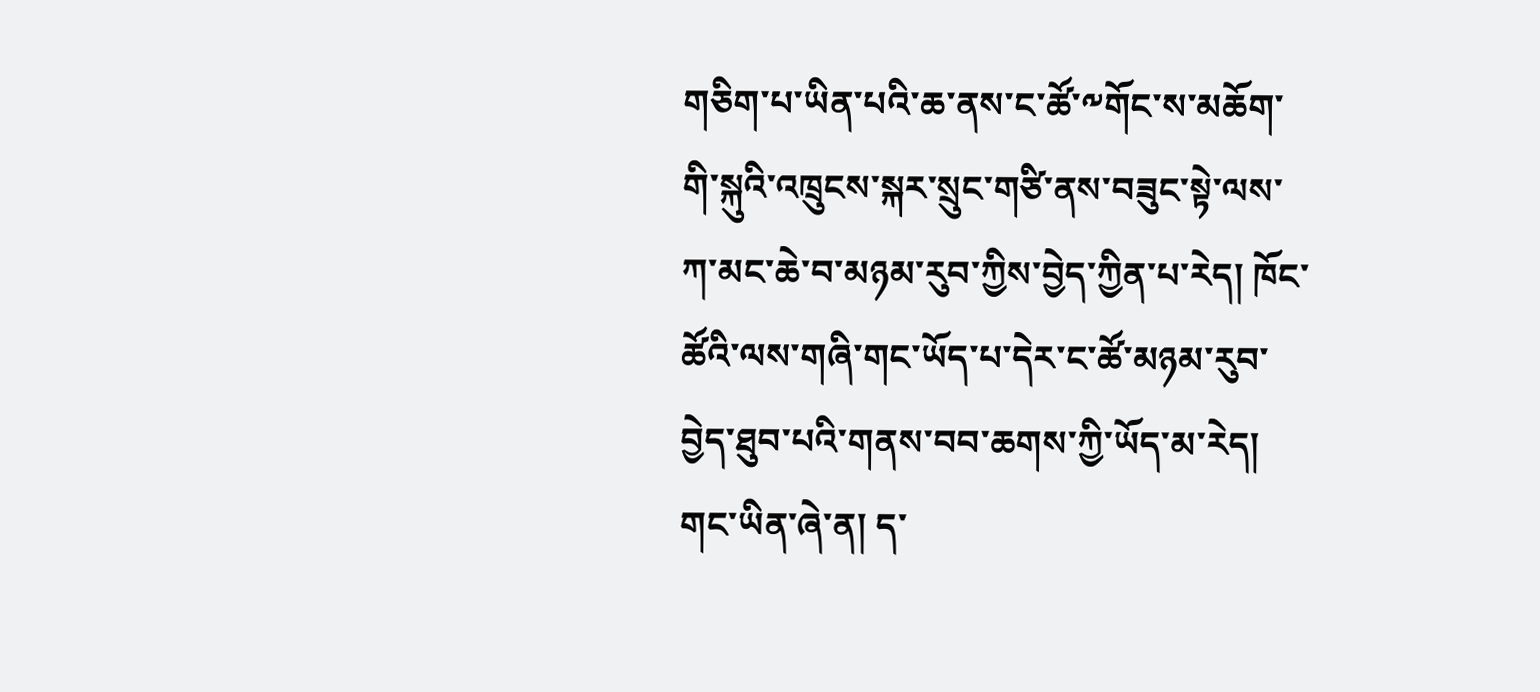གཅིག་པ་ཡིན་པའི་ཆ་ནས་ང་ཚོ་༸གོང་ས་མཆོག་གི་སྐུའི་འཁྲུངས་སྐར་སྲུང་གཙི་ནས་བཟུང་སྟེ་ལས་ཀ་མང་ཆེ་བ་མཉམ་རུབ་ཀྱིས་བྱེད་ཀྱིན་པ་རེད། ཁོང་ཚོའི་ལས་གཞི་གང་ཡོད་པ་དེར་ང་ཚོ་མཉམ་རུབ་བྱེད་ཐུབ་པའི་གནས་བབ་ཆགས་ཀྱི་ཡོད་མ་རེད། གང་ཡིན་ཞེ་ན། ད་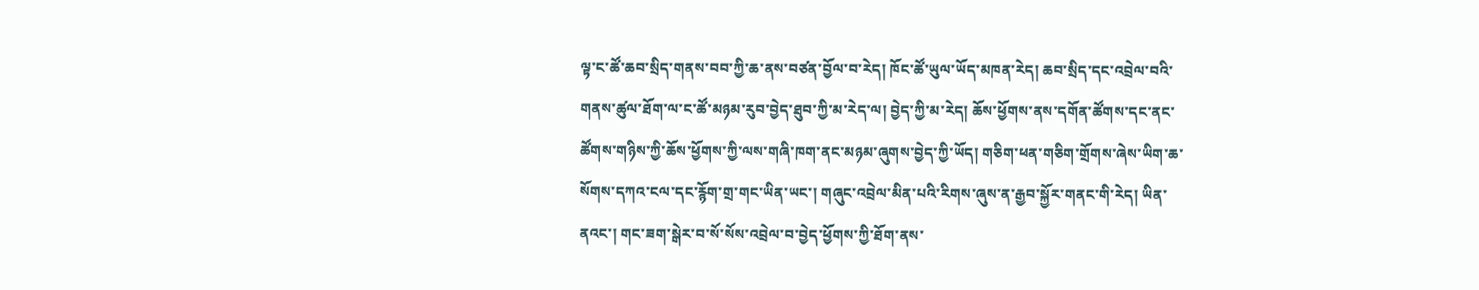ལྟ་ང་ཚོ་ཆབ་སྲིད་གནས་བབ་ཀྱི་ཆ་ནས་བཙན་བྱོལ་བ་རེད། ཁོང་ཚོ་ཡུལ་ཡོད་མཁན་རེད། ཆབ་སྲིད་དང་འབྲེལ་བའི་གནས་ཚུལ་ཐོག་ལ་ང་ཚོ་མཉམ་རུབ་བྱེད་ཐུབ་ཀྱི་མ་རེད་ལ། བྱེད་ཀྱི་མ་རེད། ཆོས་ཕྱོགས་ནས་དགོན་ཚོགས་དང་ནང་ཚོགས་གཉིས་ཀྱི་ཆོས་ཕྱོགས་ཀྱི་ལས་གཞི་ཁག་ནང་མཉམ་ཞུགས་བྱེད་ཀྱི་ཡོད། གཅིག་ཕན་གཅིག་གྲོགས་ཞེས་ཡིག་ཆ་སོགས་དཀའ་ངལ་དང་རྙོག་གྲ་གང་ཡིན་ཡང་། གཞུང་འབྲེལ་མིན་པའི་རིགས་ཞུས་ན་རྒྱབ་སྐྱོར་གནང་གི་རེད། ཡིན་ནའང་། གང་ཟག་སྒེར་བ་སོ་སོས་འབྲེལ་བ་བྱེད་ཕྱོགས་ཀྱི་ཐོག་ནས་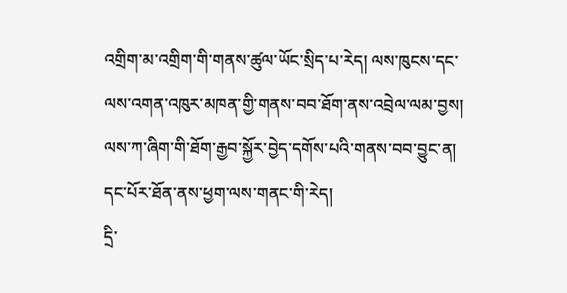འགྲིག་མ་འགྲིག་གི་གནས་ཚུལ་ཡོང་སྲིད་པ་རེད། ལས་ཁུངས་དང་ལས་འགན་འཁུར་མཁན་གྱི་གནས་བབ་ཐོག་ནས་འབྲེལ་ལམ་བྱས། ལས་ཀ་ཞིག་གི་ཐོག་རྒྱབ་སྐྱོར་བྱེད་དགོས་པའི་གནས་བབ་བྱུང་ན། དང་པོར་ཐོན་ནས་ཕྱག་ལས་གནང་གི་རེད།
དྲི་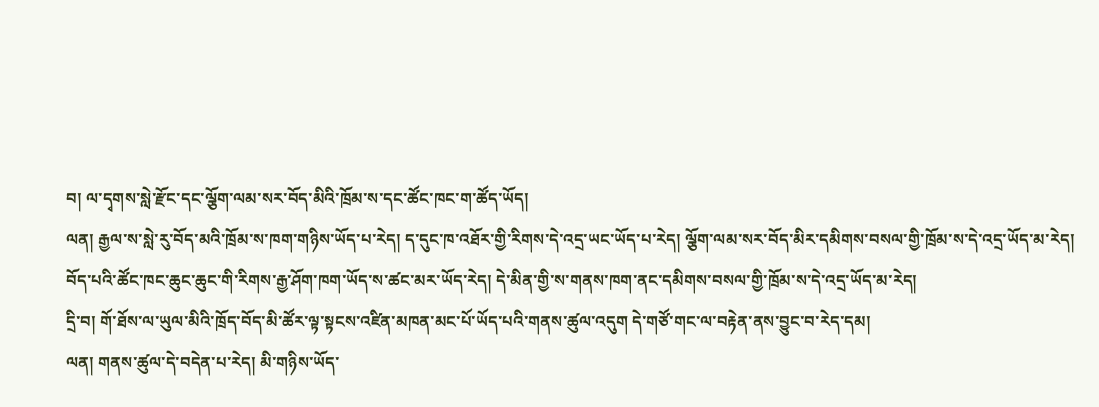བ། ལ་དྭགས་སླེ་རྫོང་དང་ལྕོག་ལམ་སར་བོད་མིའི་ཁྲོམ་ས་དང་ཚོང་ཁང་ག་ཚོད་ཡོད།
ལན། རྒྱལ་ས་སླེ་རུ་བོད་མའི་ཁྲོམ་ས་ཁག་གཉིས་ཡོད་པ་རེད། ད་དུང་ཁ་འཐོར་གྱི་རིགས་དེ་འདྲ་ཡང་ཡོད་པ་རེད། ལྕོག་ལམ་སར་བོད་མིར་དམིགས་བསལ་གྱི་ཁྲོམ་ས་དེ་འདྲ་ཡོད་མ་རེད། བོད་པའི་ཚོང་ཁང་ཆུང་ཆུང་གི་རིགས་རྒྱ་ཤོག་ཁག་ཡོད་ས་ཚང་མར་ཡོད་རེད། དེ་མིན་གྱི་ས་གནས་ཁག་ནང་དམིགས་བསལ་གྱི་ཁྲོམ་ས་དེ་འདྲ་ཡོད་མ་རེད།
དྲི་བ། གོ་ཐོས་ལ་ཡུལ་མིའི་ཁྲོད་བོད་མི་ཚོར་ལྟ་སྟངས་འཛིན་མཁན་མང་པོ་ཡོད་པའི་གནས་ཚུལ་འདུག དེ་གཙོ་གང་ལ་བརྟེན་ནས་བྱུང་བ་རེད་དམ།
ལན། གནས་ཚུལ་དེ་བདེན་པ་རེད། མི་གཉིས་ཡོད་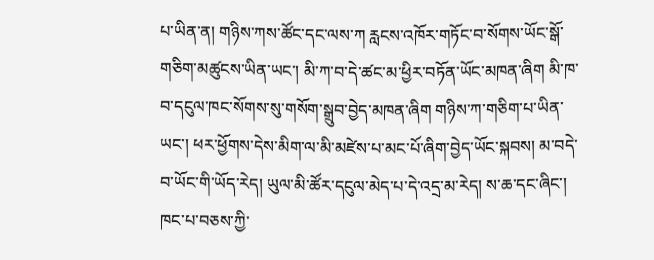པ་ཡིན་ན། གཉིས་ཀས་ཚོང་དང་ལས་ཀ རླངས་འཁོར་གཏོང་བ་སོགས་ཡོང་སྒོ་གཅིག་མཚུངས་ཡིན་ཡང་། མི་ཀ་བ་དེ་ཚང་མ་ཕྱིར་བཏོན་ཡོང་མཁན་ཞིག མི་ཁ་བ་དངུལ་ཁང་སོགས་སུ་གསོག་སྒྲུབ་བྱེད་མཁན་ཞིག གཉིས་ཀ་གཅིག་པ་ཡིན་ཡང་། ཕར་ཕྱོགས་དེས་མིག་ལ་མི་མཛེས་པ་མང་པོ་ཞིག་བྱེད་ཡོང་སྐབས། མ་བདེ་བ་ཡོང་གི་ཡོད་རེད། ཡུལ་མི་ཚོར་དངུལ་མེད་པ་དེ་འདྲ་མ་རེད། ས་ཆ་དང་ཞིང་། ཁང་པ་བཅས་ཀྱི་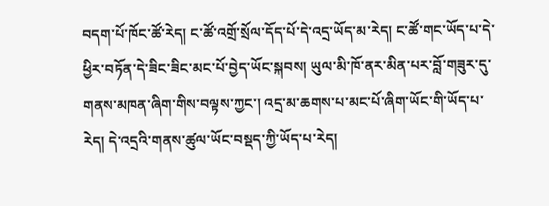བདག་པོ་ཁོང་ཚོ་རེད། ང་ཚོ་འགྲོ་སྲོལ་དོད་པོ་དེ་འདྲ་ཡོད་མ་རེད། ང་ཚོ་གང་ཡོད་པ་དེ་ཕྱིར་བཏོན་དེ་ཟིང་ཟིང་མང་པོ་བྱེད་ཡོང་སྐབས། ཡུལ་མི་ཁོ་ནར་མིན་པར་བློ་གཟུར་དུ་གནས་མཁན་ཞིག་གིས་བལྟས་ཀྱང་། འདྲ་མ་ཆགས་པ་མང་པོ་ཞིག་ཡོང་གི་ཡོད་པ་རེད། དེ་འདྲའི་གནས་ཚུལ་ཡོང་བསྡད་ཀྱི་ཡོད་པ་རེད།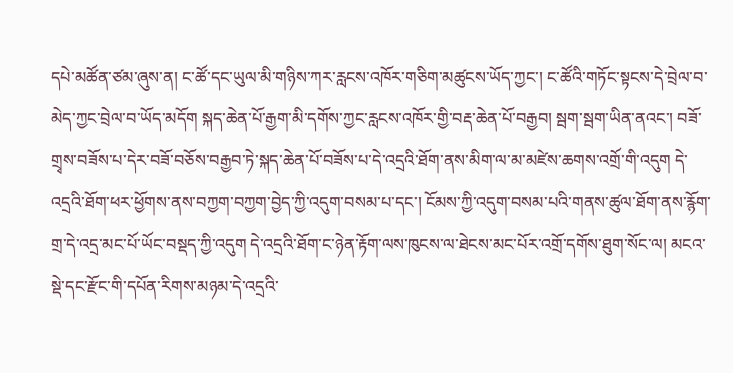དཔེ་མཚོན་ཙམ་ཞུས་ན། ང་ཚོ་དང་ཡུལ་མི་གཉིས་ཀར་རླངས་འཁོར་གཅིག་མཚུངས་ཡོད་ཀྱང་། ང་ཚོའི་གཏོང་སྟངས་དེ་བྲེལ་བ་མེད་ཀྱང་བྲེལ་བ་ཡོད་མདོག སྐད་ཆེན་པོ་རྒྱག་མི་དགོས་ཀྱང་རླངས་འཁོར་གྱི་བརྡ་ཆེན་པོ་བརྒྱབ། སྦག་སྦག་ཡིན་ནའང་། བཟོ་གྲྭས་བཟོས་པ་དེར་བཟོ་བཅོས་བརྒྱབ་ཏེ་སྐད་ཆེན་པོ་བཟོས་པ་དེ་འདྲའི་ཐོག་ནས་མིག་ལ་མ་མཛེས་ཆགས་འགྲོ་གི་འདུག དེ་འདྲའི་ཐོག་ཕར་ཕྱོགས་ནས་བཀྱག་བཀྱག་བྱེད་ཀྱི་འདུག་བསམ་པ་དང་། ངོམས་ཀྱི་འདུག་བསམ་པའི་གནས་ཚུལ་ཐོག་ནས་རྙོག་གྲ་དེ་འདྲ་མང་པོ་ཡོང་བསྡད་ཀྱི་འདུག དེ་འདྲའི་ཐོག་ང་ཉེན་རྟོག་ལས་ཁུངས་ལ་ཐེངས་མང་པོར་འགྲོ་དགོས་ཐུག་སོང་ལ། མངའ་སྡེ་དང་རྫོང་གི་དཔོན་རིགས་མཉམ་དེ་འདྲའི་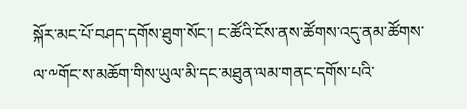སྐོར་མང་པོ་བཤད་དགོས་ཐུག་སོང་། ང་ཚོའི་ངོས་ནས་ཚོགས་འདུ་ནམ་ཚོགས་ལ་༸གོང་ས་མཆོག་གིས་ཡུལ་མི་དང་མཐུན་ལམ་གནང་དགོས་པའི་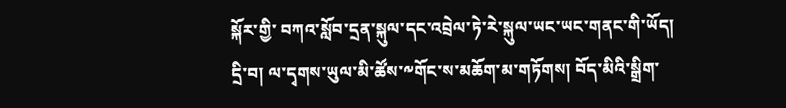སྐོར་གྱི་ བཀའ་སློབ་དྲན་སྐུལ་དང་འབྲེལ་ཏེ་རེ་སྐུལ་ཡང་ཡང་གནང་གི་ཡོད།
དྲི་བ། ལ་དྭགས་ཡུལ་མི་ཚོས་༸གོང་ས་མཆོག་མ་གཏོགས། བོད་མིའི་སྒྲིག་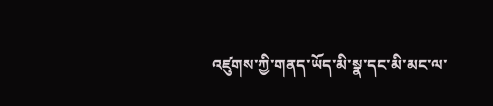འཛུགས་ཀྱི་གནད་ཡོད་མི་སྣ་དང་མི་མང་ལ་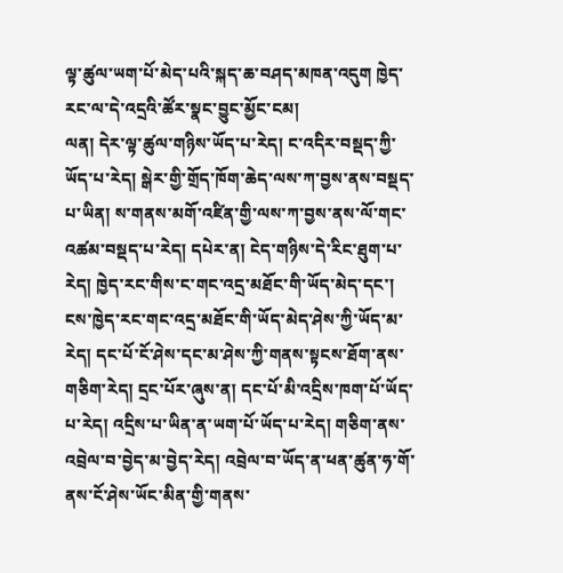ལྟ་ཚུལ་ཡག་པོ་མེད་པའི་སྐད་ཆ་བཤད་མཁན་འདུག ཁྱེད་རང་ལ་དེ་འདྲའི་ཚོར་སྣང་བྱུང་མྱོང་ངམ།
ལན། དེར་ལྟ་ཚུལ་གཉིས་ཡོད་པ་རེད། ང་འདིར་བསྡད་ཀྱི་ཡོད་པ་རེད། སྒེར་གྱི་གྲོད་ཁོག་ཆེད་ལས་ཀ་བྱས་ནས་བསྡད་པ་ཡིན། ས་གནས་མགོ་འཛིན་གྱི་ལས་ཀ་བྱས་ནས་ལོ་གང་འཚམ་བསྡད་པ་རེད། དཔེར་ན། ངེད་གཉིས་དེ་རིང་ཐུག་པ་རེད། ཁྱེད་རང་གིས་ང་གང་འདྲ་མཐོང་གི་ཡོད་མེད་དང་། ངས་ཁྱེད་རང་གང་འདྲ་མཐོང་གི་ཡོད་མེད་ཤེས་ཀྱི་ཡོད་མ་རེད། དང་པོ་ངོ་ཤེས་དང་མ་ཤེས་ཀྱི་གནས་སྟངས་ཐོག་ནས་གཅིག་རེད། དྲང་པོར་ཞུས་ན། དང་པོ་མི་འདྲིས་ཁག་པོ་ཡོད་པ་རེད། འདྲིས་པ་ཡིན་ན་ཡག་པོ་ཡོད་པ་རེད། གཅིག་ནས་འབྲེལ་བ་བྱེད་མ་བྱེད་རེད། འབྲེལ་བ་ཡོད་ན་ཕན་ཚུན་ཧ་གོ་ནས་ངོ་ཤེས་ཡོང་མིན་གྱི་གནས་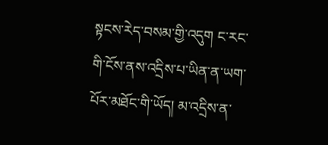སྟངས་རེད་བསམ་གྱི་འདུག ང་རང་གི་ངོས་ནས་འདྲིས་པ་ཡིན་ན་ཡག་པོར་མཐོང་གི་ཡོད། མ་འདྲིས་ན་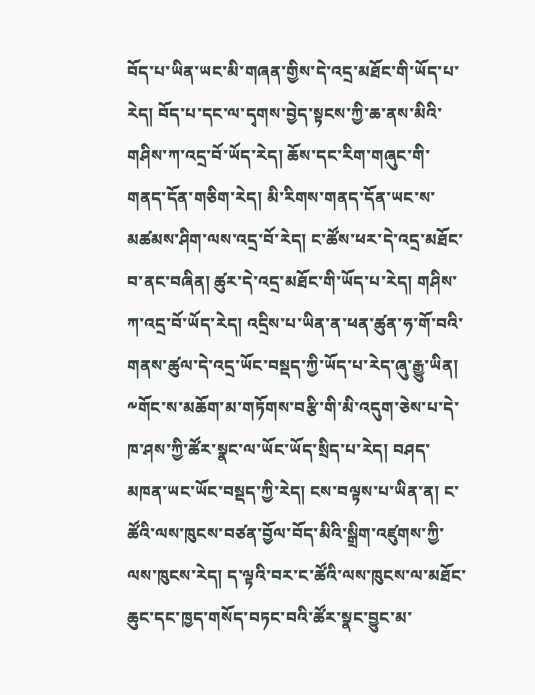བོད་པ་ཡིན་ཡང་མི་གཞན་གྱིས་དེ་འདྲ་མཐོང་གི་ཡོད་པ་རེད། བོད་པ་དང་ལ་དྭགས་བྱེད་སྟངས་ཀྱི་ཆ་ནས་མིའི་གཤིས་ཀ་འདྲ་བོ་ཡོད་རེད། ཆོས་དང་རིག་གཞུང་གི་གནད་དོན་གཅིག་རེད། མི་རིགས་གནད་དོན་ཡང་ས་མཚམས་ཤིག་ལས་འདྲ་བོ་རེད། ང་ཚོས་ཕར་དེ་འདྲ་མཐོང་བ་ནང་བཞིན། ཚུར་དེ་འདྲ་མཐོང་གི་ཡོད་པ་རེད། གཤིས་ཀ་འདྲ་བོ་ཡོད་རེད། འདྲིས་པ་ཡིན་ན་ཕན་ཚུན་ཧ་གོ་བའི་གནས་ཚུལ་དེ་འདྲ་ཡོང་བསྡད་ཀྱི་ཡོད་པ་རེད་ཞུ་རྒྱུ་ཡིན། ༸གོང་ས་མཆོག་མ་གཏོགས་བརྩི་གི་མི་འདུག་ཅེས་པ་དེ་ཁ་ཤས་ཀྱི་ཚོར་སྣང་ལ་ཡོང་ཡོད་སྲིད་པ་རེད། བཤད་མཁན་ཡང་ཡོང་བསྡད་ཀྱི་རེད། ངས་བལྟས་པ་ཡིན་ན། ང་ཚོའི་ལས་ཁུངས་བཙན་བྱོལ་བོད་མིའི་སྒྲིག་འཛུགས་ཀྱི་ལས་ཁུངས་རེད། ད་ལྟའི་བར་ང་ཚོའི་ལས་ཁུངས་ལ་མཐོང་ཆུང་དང་ཁྱད་གསོད་བཏང་བའི་ཚོར་སྣང་བྱུང་མ་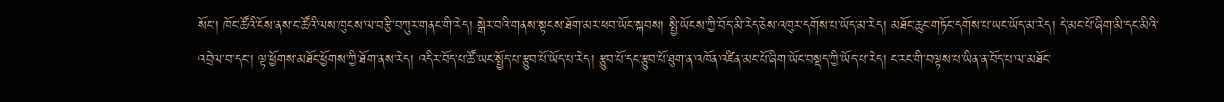སོང་། ཁོང་ཚོའི་ངོས་ནས་ང་ཚོའི་ལས་ཁུངས་ལ་བརྩི་བཀུར་གནང་གི་རེད། སྒེར་བའི་གནས་སྟངས་ཐོག་མར་ཕབ་ཡོང་སྐབས། སྤྱི་ཡོངས་ཀྱི་བོད་མི་རེད་ཅེས་འཁུར་དགོས་པ་ཡོད་མ་རེད། མཐོང་ཆུང་གཏོང་དགོས་པ་ཡང་ཡོད་མ་རེད། དེ་མང་པོ་ཞིག་མི་དང་མིའི་འབྲེལ་བ་དང་། ལྟ་ཕྱོགས་མཐོང་ཕྱོགས་ཀྱི་ཐོག་ནས་རེད། འདིར་བོད་པ་ཚོ་ཡང་སྤྱོད་པ་རྩུབ་པོ་ཡོད་པ་རེད། རྩུབ་པོ་དང་རྩུབ་པོ་ཐུག་ན་འཁོན་འཛིན་མང་པོ་ཞིག་ཡོང་བསྡད་ཀྱི་ཡོད་པ་རེད། ང་རང་གི་བལྟས་པ་ཡིན་ན་བོད་པ་ལ་མཐོང་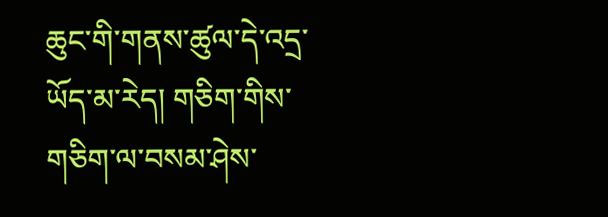ཆུང་གི་གནས་ཚུལ་དེ་འདྲ་ཡོད་མ་རེད། གཅིག་གིས་གཅིག་ལ་བསམ་ཤེས་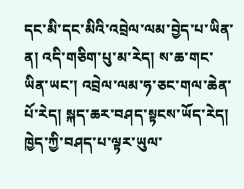དང་མི་དང་མིའི་འབྲེལ་ལམ་བྱེད་པ་ཡིན་ན། འདི་གཅིག་པུ་མ་རེད། ས་ཆ་གང་ཡིན་ཡང་། འབྲེལ་ལམ་ཧ་ཅང་གལ་ཆེན་པོ་རེད། སྐད་ཆར་བཤད་སྟངས་ཡོད་རེད། ཁྱེད་ཀྱི་བཤད་པ་ལྟར་ཡུལ་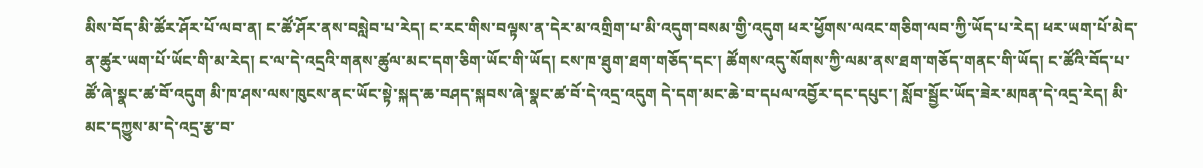མིས་བོད་མི་ཚོར་ཤོར་པོ་ལབ་ན། ང་ཚོ་ཤོར་ནས་བསླེབ་པ་རེད། ང་རང་གིས་བལྟས་ན་དེར་མ་འགྲིག་པ་མི་འདུག་བསམ་གྱི་འདུག ཕར་ཕྱོགས་ལའང་གཅིག་ལབ་ཀྱི་ཡོད་པ་རེད། ཕར་ཡག་པོ་མེད་ན་ཚུར་ཡག་པོ་ཡོང་གི་མ་རེད། ང་ལ་དེ་འདྲའི་གནས་ཚུལ་མང་དག་ཅིག་ཡོང་གི་ཡོད། ངས་ཁ་ཐུག་ཐག་གཅོད་དང་། ཚོགས་འདུ་སོགས་ཀྱི་ལམ་ནས་ཐག་གཅོད་གནང་གི་ཡོད། ང་ཚོའི་བོད་པ་ཚོ་ཞེ་སྣང་ཚ་བོ་འདུག མི་ཁ་ཤས་ལས་ཁུངས་ནང་ཡོང་སྟེ་སྐད་ཆ་བཤད་སྐབས་ཞེ་སྣང་ཚ་བོ་དེ་འདྲ་འདུག དེ་དག་མང་ཆེ་བ་དཔལ་འབྱོར་དང་དཔུང་། སློབ་སྦྱོང་ཡོད་ཟེར་མཁན་དེ་འདྲ་རེད། མི་མང་དཀྱུས་མ་དེ་འདྲ་རྩ་བ་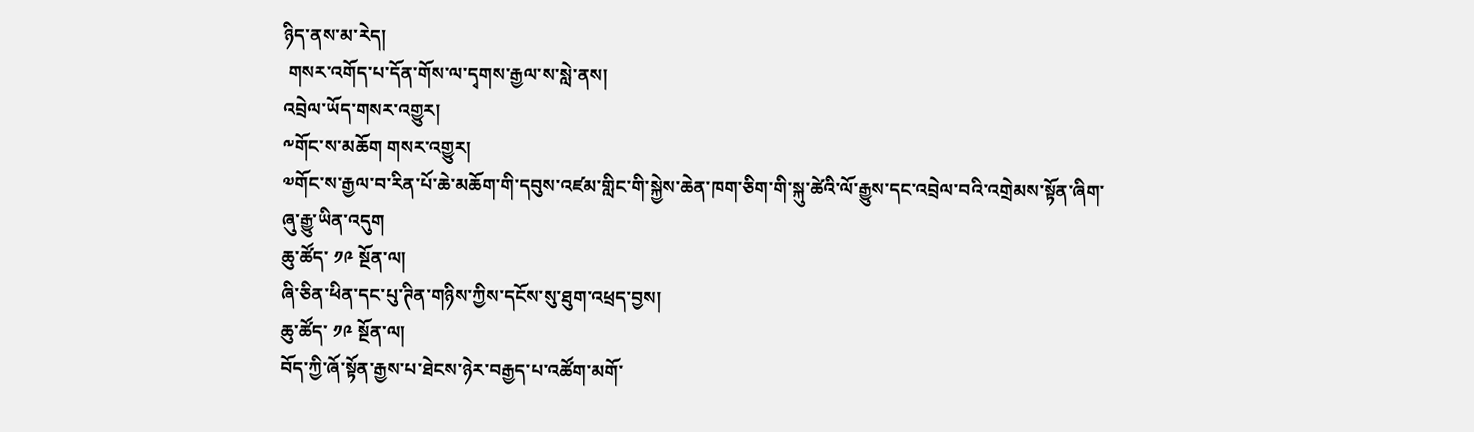ཉིད་ནས་མ་རེད།
 གསར་འགོད་པ་དོན་གོས་ལ་དྭགས་རྒྱལ་ས་སླེ་ནས།
འབྲེལ་ཡོད་གསར་འགྱུར།
༸གོང་ས་མཆོག གསར་འགྱུར།
༧གོང་ས་རྒྱལ་བ་རིན་པོ་ཆེ་མཆོག་གི་དབུས་འཛམ་གླིང་གི་སྐྱེས་ཆེན་ཁག་ཅིག་གི་སྐུ་ཚེའི་ལོ་རྒྱུས་དང་འབྲེལ་བའི་འགྲེམས་སྟོན་ཞིག་ཞུ་རྒྱུ་ཡིན་འདུག
ཆུ་ཚོད་ ༡༩ སྔོན་ལ།
ཞི་ཅིན་ཕིན་དང་པུ་ཊིན་གཉིས་ཀྱིས་དངོས་སུ་ཐུག་འཕྲད་བྱས།
ཆུ་ཚོད་ ༡༩ སྔོན་ལ།
བོད་ཀྱི་ཞོ་སྟོན་རྒྱས་པ་ཐེངས་ཉེར་བརྒྱད་པ་འཚོག་མགོ་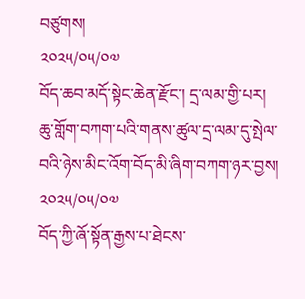བཙུགས།
༢༠༢༥/༠༥/༠༧
བོད་ཆབ་མདོ་སྟེང་ཆེན་རྫོང་། དྲ་ལམ་གྱི་པར།
ཆུ་གློག་བཀག་པའི་གནས་ཚུལ་དྲ་ལམ་དུ་སྤེལ་བའི་ཉེས་མིང་འོག་བོད་མི་ཞིག་བཀག་ཉར་བྱས།
༢༠༢༥/༠༥/༠༧
བོད་ཀྱི་ཞོ་སྟོན་རྒྱས་པ་ཐེངས་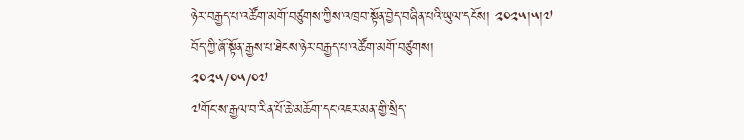ཉེར་བརྒྱད་པ་འཚོག་མགོ་བཙུགས་ཀྱིས་འཁྲབ་སྟོན་བྱེད་བཞིན་པའི་ཡུལ་དངོས། ༢༠༢༥།༥།༧
བོད་ཀྱི་ཞོ་སྟོན་རྒྱས་པ་ཐེངས་ཉེར་བརྒྱད་པ་འཚོག་མགོ་བཙུགས།
༢༠༢༥/༠༥/༠༧
༧གོང་ས་རྒྱལ་བ་རིན་པོ་ཆེ་མཆོག་དང་འཇར་མན་གྱི་སྲིད་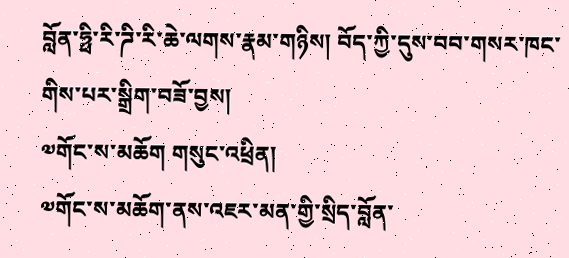བློན་ཧྥི་རི་ཌི་རི་ཆེ་ལགས་རྣམ་གཉིས། བོད་ཀྱི་དུས་བབ་གསར་ཁང་གིས་པར་སྒྲིག་བཟོ་བྱས།
༧གོང་ས་མཆོག གསུང་འཕྲིན།
༧གོང་ས་མཆོག་ནས་འཇར་མན་གྱི་སྲིད་བློན་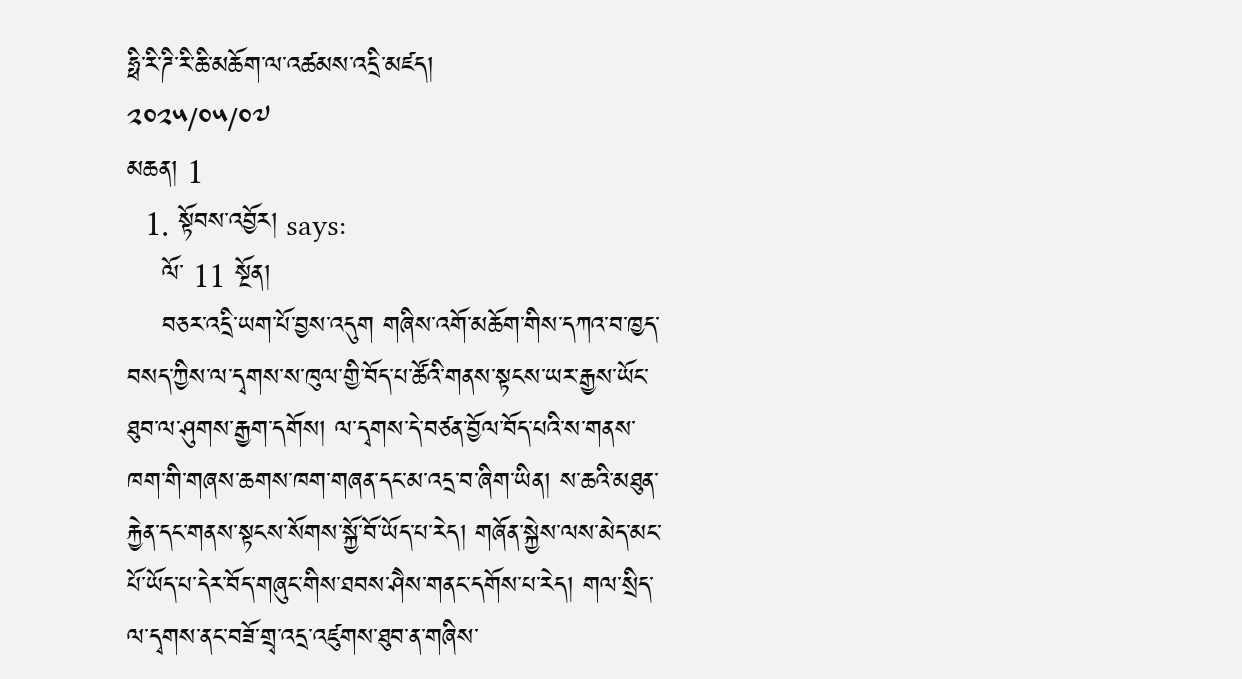ཧྥི་རི་ཌི་རི་ཆི་མཆོག་ལ་འཚམས་འདྲི་མཛད།
༢༠༢༥/༠༥/༠༧
མཆན། 1
  1. སྟོབས་འབྱོར། says:
    ལོ་ 11 སྔོན།
    བཅར་འདྲི་ཡག་པོ་བྱས་འདུག གཞིས་འགོ་མཆོག་གིས་དཀའ་བ་ཁྱད་བསད་ཀྱིས་ལ་དྭགས་ས་ཁུལ་གྱི་བོད་པ་ཚོའི་གནས་སྟངས་ཡར་རྒྱས་ཡོང་ཐུབ་ལ་ཤུགས་རྒྱག་དགོས། ལ་དྭགས་དེ་བཙན་བྱོལ་བོད་པའི་ས་གནས་ཁག་གི་གཞས་ཆགས་ཁག་གཞན་དང་མ་འདྲ་བ་ཞིག་ཡིན། ས་ཆའི་མཐུན་རྐྱེན་དང་གནས་སྟངས་སོགས་སྐྱོ་བོ་ཡོད་པ་རེད། གཞོན་སྐྱེས་ལས་མེད་མང་པོ་ཡོད་པ་དེར་བོད་གཞུང་གིས་ཐབས་ཤཻས་གནང་དགོས་པ་རེད། གལ་སྲིད་ལ་དྭགས་ནང་བཟོ་གྲྭ་འདྲ་འཛུགས་ཐུབ་ན་གཞིས་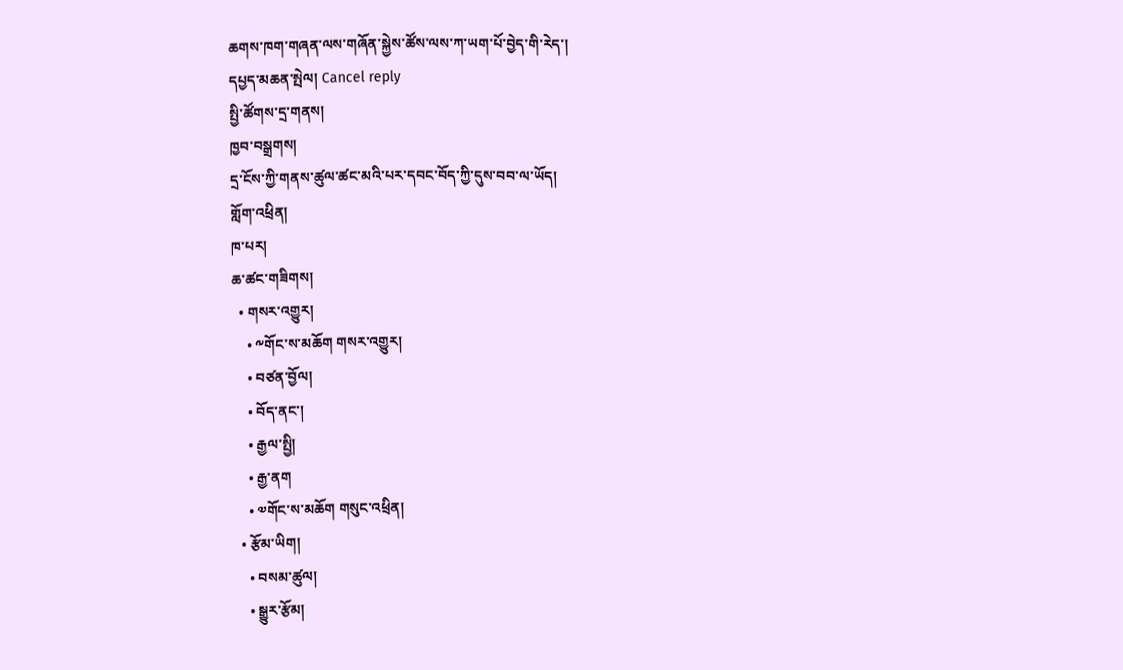ཆགས་ཁག་གཞན་ལས་གཞོན་སྐྱེས་ཚོས་ལས་ཀ་ཡག་པོ་བྱེད་གི་རེད་།
དཔྱད་མཆན་སྤེལ། Cancel reply
སྤྱི་ཚོགས་དྲ་གནས།
ཁྱབ་བསྒྲགས།
དྲ་ངོས་ཀྱི་གནས་ཚུལ་ཚང་མའི་པར་དབང་བོད་ཀྱི་དུས་བབ་ལ་ཡོད།
གློག་འཕྲིན།
ཁ་པར།
ཆ་ཚང་གཟིགས།
  • གསར་འགྱུར།
    • ༸གོང་ས་མཆོག གསར་འགྱུར།
    • བཙན་བྱོལ།
    • བོད་ནང་།
    • རྒྱལ་སྤྱི།
    • རྒྱ་ནག
    • ༧གོང་ས་མཆོག གསུང་འཕྲིན།
  • རྩོམ་ཡིག།
    • བསམ་ཚུལ།
    • སྒྱུར་རྩོམ།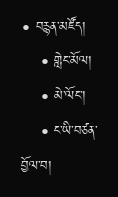• བརྙན་མཛོད།
    • གླེང་མོལ།
    • མེ་ལོང་།
    • ང་ཡི་བཙན་བྱོལ་བ།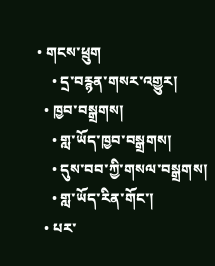• གངས་ཕྲུག
    • དྲ་བརྙན་གསར་འགྱུར།
  • ཁྱབ་བསྒྲགས།
    • གླ་ཡོད་ཁྱབ་བསྒྲགས།
    • དུས་བབ་ཀྱི་གསལ་བསྒྲགས།
    • གླ་ཡོད་རིན་གོང་།
  • པར་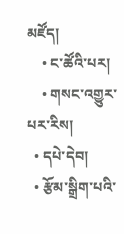མཛོད།
    • ང་ཚོའི་པར།
    • གསང་འགྱུར་པར་རིས།
  • དཔེ་དེབ།
  • རྩོམ་སྒྲིག་པའི་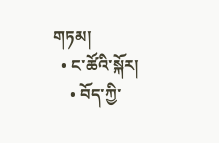གཏམ།
  • ང་ཚོའི་སྐོར།
    • བོད་ཀྱི་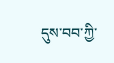དུས་བབ་ཀྱི་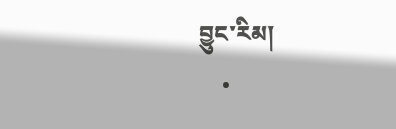བྱུང་རིམ།
    •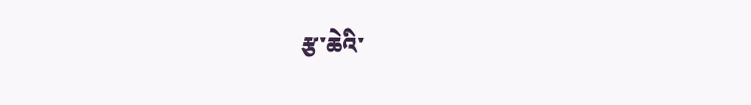རྩ་ཆེའི་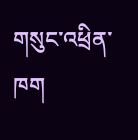གསུང་འཕྲིན་ཁག